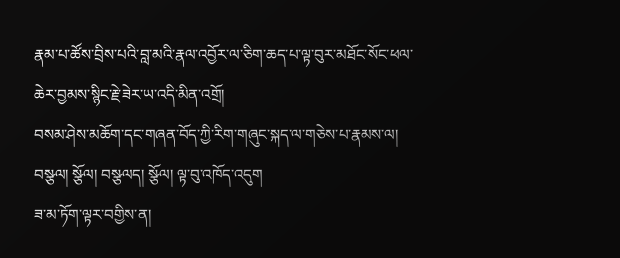རྣམ་པ་ཚོས་བྲིས་པའི་བླ་མའི་རྣལ་འབྱོར་ལ་ཅིག་ཆད་པ་ལྟ་བུར་མཐོང་སོང་ཕལ་ཆེར་བྱམས་སྙིང་རྗེ་ཟེར་ཡ་འདི་མིན་འགྲོ།
བསམ་ཤེས་མཆོག་དང་གཞན་བོད་ཀྱི་རིག་གཞུང་སྐད་ལ་གཅེས་པ་རྣམས་ལ།
བསྩལ། སྩོལ། བསྩལད། སྩོལ། ལྟ་བུ་འཁོད་འདུག
ཟ་མ་ཏོག་ལྟར་བགྱིས་ན།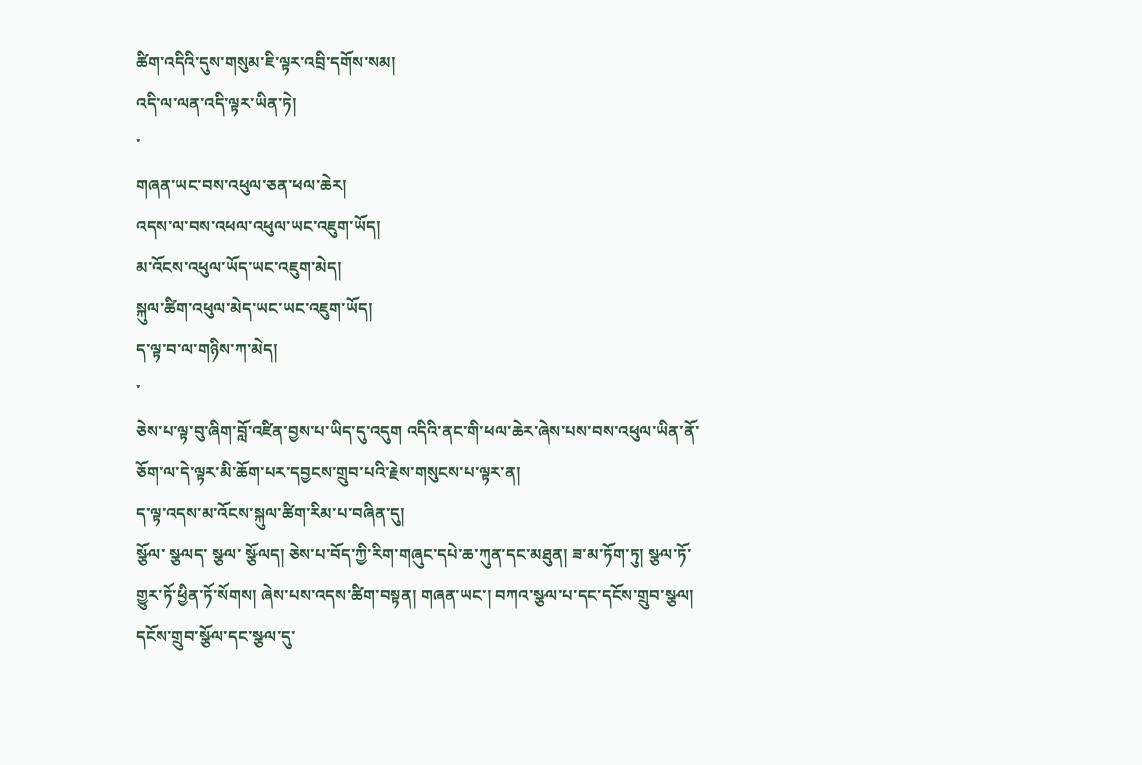ཚིག་འདིའི་དུས་གསུམ་ཇི་ལྟར་འབྲི་དགོས་སམ།
འདི་ལ་ལན་འདི་ལྟར་ཡིན་ཏེ།
་
གཞན་ཡང་བས་འཕུལ་ཅན་ཕལ་ཆེར།
འདས་ལ་བས་འཕལ་འཕུལ་ཡང་འཇུག་ཡོད།
མ་འོངས་འཕུལ་ཡོད་ཡང་འཇུག་མེད།
སྐུལ་ཚིག་འཕུལ་མེད་ཡང་ཡང་འཇུག་ཡོད།
ད་ལྟ་བ་ལ་གཉིས་ཀ་མེད།
་
ཅེས་པ་ལྟ་བུ་ཞིག་བློ་འཛིན་བྱས་པ་ཡིད་དུ་འདུག འདིའི་ནང་གི་ཕལ་ཆེར་ཞེས་པས་བས་འཕུལ་ཡིན་ནོ་ཅོག་ལ་དེ་ལྟར་མི་ཆོག་པར་དབྱངས་གྲུབ་པའི་རྗེས་གསུངས་པ་ལྟར་ན།
ད་ལྟ་འདས་མ་འོངས་སྐུལ་ཚིག་རིམ་པ་བཞིན་དུ།
སྩོལ་ སྩལད་ སྩལ་ སྩོལད། ཅེས་པ་བོད་ཀྱི་རིག་གཞུང་དཔེ་ཆ་ཀུན་དང་མཐུན། ཟ་མ་ཏོག་ཏུ། སྩལ་ཏོ་གྱུར་ཏོ་ཕྱིན་ཏོ་སོགས། ཞེས་པས་འདས་ཚིག་བསྟན། གཞན་ཡང་། བཀའ་སྩལ་པ་དང་དངོས་གྲུབ་སྩལ། དངོས་གྲུབ་སྩོལ་དང་སྩལ་དུ་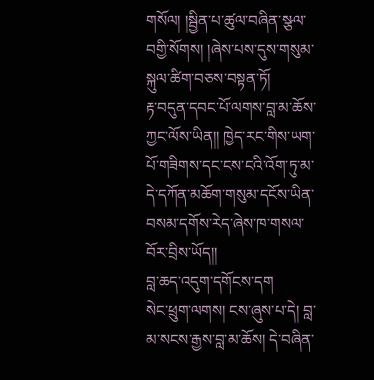གསོལ། །སྦྱིན་པ་ཚུལ་བཞིན་སྩལ་བགྱི་སོགས། །ཞེས་པས་དུས་གསུམ་སྐུལ་ཚིག་བཅས་བསྟན་ཏོ།
རྟ་བདུན་དབང་པོ་ལགས་བླ་མ་ཆོས་ཀྱང་ལོས་ཡིན།། ཁྱེད་རང་གིས་ཡག་པོ་གཟིགས་དང་ངས་ངའི་འོག་ཏུ་མ་དེ་དཀོན་མཆོག་གསུམ་དངོས་ཡིན་བསམ་དགོས་རེད་ཞེས་ཁ་གསལ་བོར་བྲིས་ཡོད།།
བླ་ཆད་འདུག་དགོངས་དག
སེང་ཕྲུག་ལགས། ངས་ཞུས་པ་དེ། བླ་མ་སངས་རྒྱས་བླ་མ་ཆོས། དེ་བཞིན་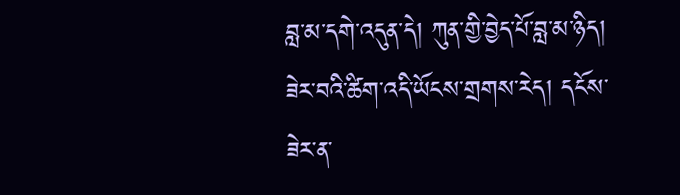བླ་མ་དགེ་འདུན་དེ། ཀུན་གྱི་བྱེད་པོ་བླ་མ་ཉིད། ཟེར་བའི་ཚིག་འདི་ཡོངས་གྲགས་རེད། དངོས་ཟེར་ན་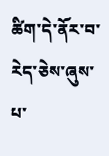ཚིག་དེ་ནོར་བ་རེད་ཅེས་ཞུས་པ་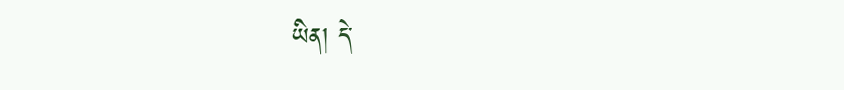ཡིན། དེ་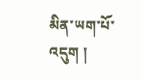མིན་ཡག་པོ་འདུག །